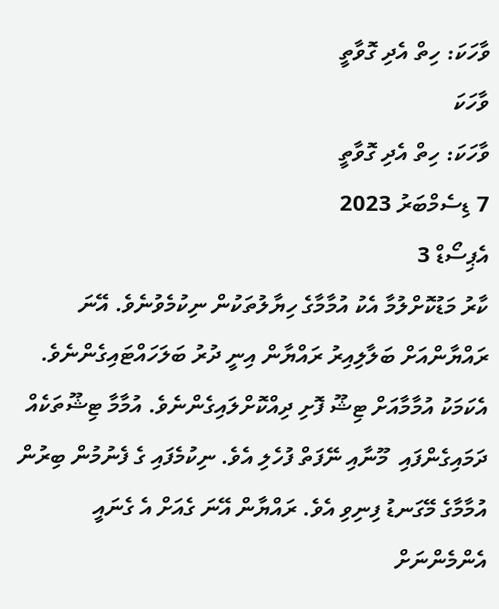ވާހަކަ: ހިތް އެދި ގޮވާތީ
ވާހަކަ
ވާހަކަ: ހިތް އެދި ގޮވާތީ
7 ޑިސެމްބަރު 2023
އެޕިސޯޑް 3
ކާރު މަޑުކޮށްލުމާ އެކު އުމާމާގެ ހިޔާލުތަކުން ނިކުމެވުނެވެ. އޭނަ ރައްޔާންއަށް ބަލާލިއިރު ރައްޔާން އިނީ ދުރު ބަލަހައްޓައިގެންނެވެ. އެކަމަކު އުމާމާއަށް ޓިޝޫ ފޮށި ދިއްކޮށްލައިގެންނެވެ. އުމާމާ ޓިޝޫތަކެއް ދަމައިގެންފައި  މޫނާއި ނޭފަތް ފުހެލި އެވެ. ނިކުމެފައި ގެ ފެނުމުން ބިރުން އުމާމާގެ މޭގަނޑު ފިނިވި އެވެ. ރައްޔާން އޭނަ ގެއަށް އެ ގެނައީ އެންމެންނަށް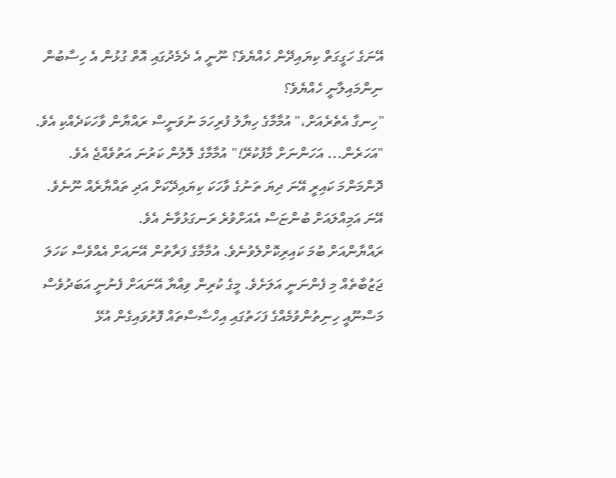އޭނަގެ ހަގީގަތް ކިޔައިދޭން ހެއްޔެވެ؟ ނޫނީ އެ ދެމެދުގައި އޮތް ގުޅުން އެ ހިސާބުން ނިންމައިލާނީ ހެއްޔެވެ؟
"ހިނގާ އެތެރެއަށް،" އުމާމާގެ ހިޔާލު ފުރިހަމަ ނުވަނީސް ރައްޔާން ވާހަކަދެއްކި އެވެ.
"އަހަރެން... އަހަންނަށް މާފުކުރޭ!" އުމާމާގެ ލޮލުން ކަރުނަ އަތުވެއްޖެ އެވެ.
ދޮންމަންމަ ކައިރީ އޭނަ ދިޔަ ތަނުގެ ވާހަކަ ކިޔައިދޭކަށް އަދި ތައްޔާރެއް ނޫނެވެ. އޭނަ އަމިއްލައަށް ބުންޏަސް އެއަށްވުރެ ރަނގަޅުވާނެ އެވެ.
ރައްޔާންއަށް ބުމަ ކައިރިކޮށްލެވުނެވެ. އުމާމާގެ ފަރާތުން އޭނައަށް އެއްވެސް ކަހަލަ ޖަޒުބާތެއް މި ފެންނަނީ އަލަށެވެ. މީގެ ކުރިން ވިއްޔާ އޭނައަށް ފެނުނީ އަބަދުވެސް މަސްނޫއީ ހިނިތުންވުމެއްގެ ފަހަތުގައި އިހްސާސްތައް ފޮރުވައިގެން އުޅޭ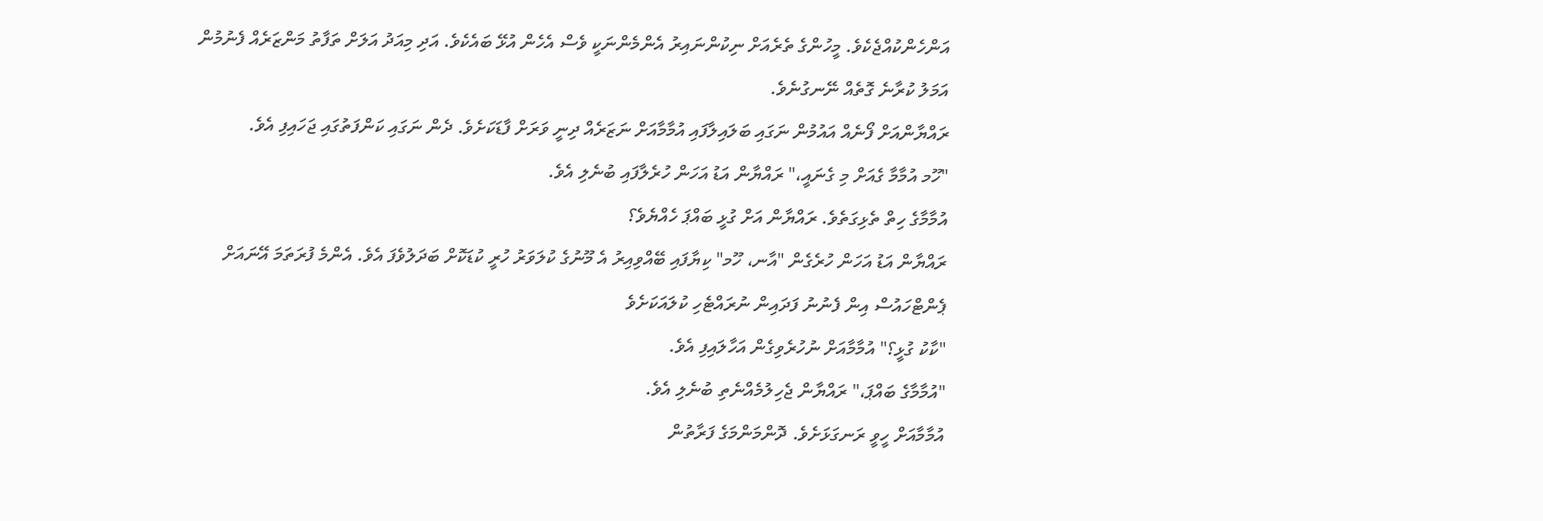އަންހެންކުއްޖެކެވެ. މީހުންގެ ތެރެއަށް ނިކުންނައިރު އެންމެންނަކީ ވެސް އެހެން އުޅޭ ބައެކެވެ. އަދި މިއަދު އަލަށް ތަފާތު މަންޒަރެއް ފެނުމުން އަމަލު ކުރާނެ ގޮތެއް ނޭނގުނެވެ.
ރައްޔާންއަށް ފޯނެއް އައުމުން ނަގައި ބަލައިލާފައި އުމާމާއަށް ނަޒަރެއް ދިނީ ވަރަށް ފާޑަކަށެވެ. ދެން ނަގައި ކަންފަތުގައި ޖަހައިފި އެވެ.
"ހޫމ އުމާމާ ގެއަށް މި ގެނައީ،" ރައްޔާން އަޑު އަހަން ހުރެލާފައި ބުނެލި އެވެ.
އުމާމާގެ ހިތް ތެޅިގަތެވެ. ރައްޔާން އަށް ގުޅީ ބައްޕަ ހެއްޔެވެ؟
ރައްޔާން އަޑު އަހަން ހުރެގެން "އާނ، ހޫމ" ކިޔާފައި ބޭއްވިއިރު އެ މޫނުގެ ކުލަވަރު ހުރީ ކުޑަކޮށް ބަދަލުވެފަ އެވެ. އެންމެ ފުރަތަމަ އޭނައަށް ޕެންޓްހައުސް އިން ފެނުނު ފަދައިން ނުރައްޓެހި ކުލައަކަށެވެ
"ކާކު ގުޅީ؟" އުމާމާއަށް ނުހުރެވިގެން އަހާލައިފި އެވެ.
"އުމާމާގެ ބައްޕަ،" ރައްޔާން ޖެހިލުމެއްނެތި ބުނެލި އެވެ.
އުމާމާއަށް ހީވީ ރަނގަޅަށެވެ. ދޮންމަންމަގެ ފަރާތުން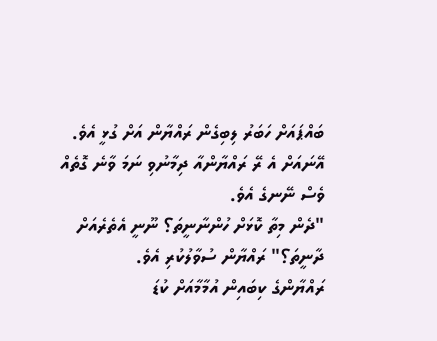ބައްޕައަށް ހަބަރު ލިބިގެން ރައްޔާން އަށް ގުޅީ އެވެ. އޭނައަށް އެ ރޭ ރައްޔާންއާ ދިމާނުވި ނަމަ ވާނެ ގޮތެއް ވެސް ނޭނގެ އެވެ.
"ދެން މިތާ ކޮޅަށް ހުންނާނީތަ؟ ނޫނީ އެތެރެއަށް ދާނީތަ؟" ރައްޔާން ސުވާލުކުރި އެވެ.
ރައްޔާންގެ ކިބައިން އުމާމާއަށް ކުޑަ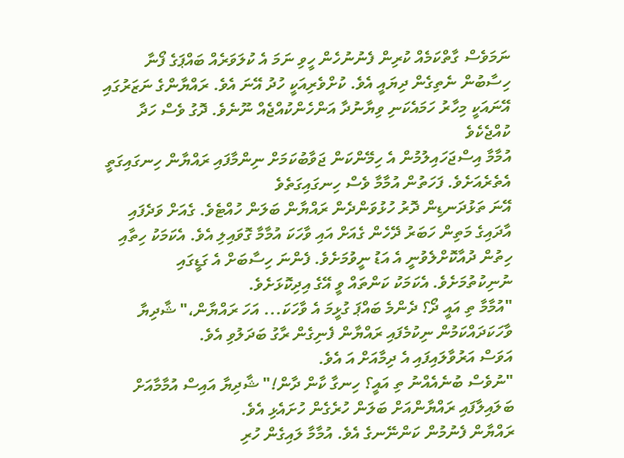ނަމަވެސް ގާތްކަމެއް ކުރިން ފެނުނުހެން ހީވި ނަމަ އެ ކުލަވަރެއް ބައްޕަގެ ފޯނާ ހިސާބުން ނެތިގެން ދިޔައީ އެވެ. ކުށްވެރިއަކީ ހުދު އޭނަ އެވެ. ރައްޔާންގެ ނަޒަރުގައި އޭނައަކީ މިހާރު ހަމައެކަނި ވިޔާނުދާ އަންހެންކުއްޖެއް ނޫނެވެ. ދޮގު ވެސް ހަދާ ކުއްޖެކެވެ
އުމާމާ އިސްޖަހައިލުމުން އެ ހިމޭންކަން ޖަވާބުކަމަށް ނިންމާފައި ރައްޔާން ހިނގައިގަތީ އެތެރެއަށެވެ. ފަހަތުން އުމާމާ ވެސް ހިނގައިގަތެވެ
އޭނަ ތަޅުދަނޑިން ދޮރު ހުޅުވަންދެން ރައްޔާން ބަލަން ހުއްޓެވެ. ގެއަށް ވަދެފައި އާދައިގެ މަތިން ހަބަރު ދޭހެން ގެއަށް އައި ވާހަކަ އުމާމާ ގޮވައިލި އެވެ. އެކަމަކު ހިތާއި ހިތުން ދުއާކޮށްލެވުނީ އެ އަޑު ނީވުމަށެވެ. ފެންނަ ހިސާބަށް އެ ގަޑީގައި ނުނިކުތުމަށެވެ. އެކަމަކު ކަންތައް ވީ އޭގެ އިދިކޮޅަށެވެ.
"އުމާމާ ތި އައީ ދޯ؟ ދެންމެ ބައްޕަ ގުޅީމަ އެ ވާހަކަ... އަހަ ރައްޔާން،" ޝާދިޔާ ވާހަކަދައްކަމުން ނިކުމެފައި ރައްޔާން ފެނިގެން ރާގު ބަދަލުވި އެވެ.
އަވަސް އަރުވާލައިފައި އެ ދިމާއަށް އަ އެވެ.
"ނުވެސް ބުނެއެއްނު ތި އައީ؟ ހިނގާ ކާން ދާން!" ޝާދިޔާ އައިސް އުމާމާއަށް ބަލައިލާފައި ރައްޔާންއަށް ބަލަން ހުރެގެން ހުށައެޅި އެވެ.
ރައްޔާން ފެނުމުން ކަންނޭނގެ އެވެ. އުމާމާ ލައިގެން ހުރި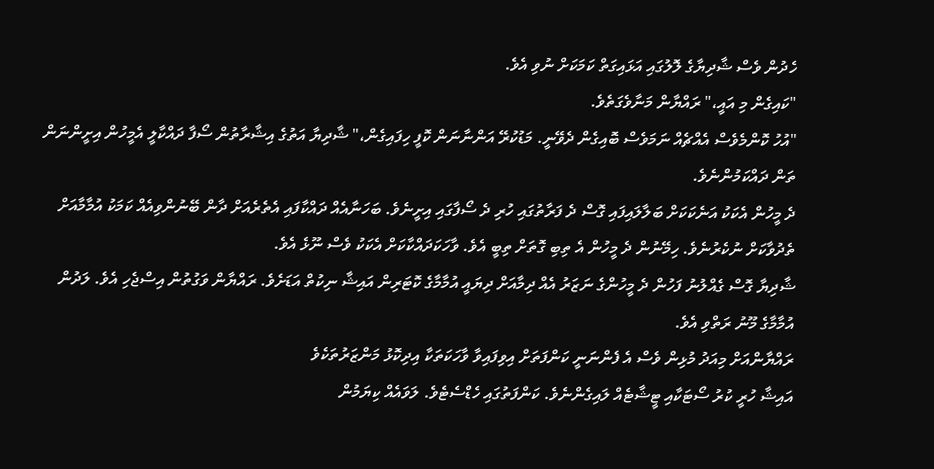ހެދުން ވެސް ޝާދިޔާގެ ލޮލުގައި އަޅައިގަތް ކަމަކަށް ނުވި އެވެ.
"ކައިގެން މި އައީ،" ރައްޔާން މަނާވެގަތެވެ.
"އުހު ކޮންމެވެސް އެއްޗެއް ނަމަވެސް ބޮއިގެން ދެވޭނީ. މަޑުކުރޭ އަންނާނަން ކޮފީ ހިފައިގެން،" ޝާދިޔާ އަތުގެ އިޝާރާތުން ސޯފާ ދައްކާލީ އެމީހުން އިށީންނަން ތަން ދައްކަމުންނެވެ.
ދެ މީހުން އެކަކު އަނެކަކަށް ބަލާލައިފައި ގޮސް ދެ ފަރާތުގައި ހުރި ދެ ސޯފާގައި އިށީނެވެ. ބަހަނާއެއް ދައްކާފައި އެތެރެއަށް ދާން ބޭނުންވިއެއް ކަމަކު އުމާމާއަށް ތެދުވާކަށް ނުކެރުނެވެ. ހިމޭނުން ދެ މީހުން އެ ތިބި ގޮތަށް ތިބީ އެވެ. ވާހަކަދައްކާކަށް އެކަކު ވެސް ނޫޅެ އެވެ.
ޝާދިޔާ ގޮސް ގެއްލުނު ފަހުން ދެ މީހުންގެ ނަޒަރު އެއް ދިމާއަށް ދިޔައީ އުމާމާގެ ކޮޓަރިން އައިޝާ ނިކުތް އަޑަށެވެ. ރައްޔާން ވަގުތުން އިސްޖެހި އެވެ. ލަދުން އުމާމާގެ މޫނު ރަތްވި އެވެ.
ރައްޔާންއަށް މިއަދު މުޅިން ވެސް އެ ފެންނަނީ ކަންފަތަށް އިވިފައިވާ ވާހަކަތަކާ އިދިކޮޅު މަންޒަރުތަކެވެ
އައިޝާ ހުރީ ކުރު ސޯޓަކާއި ޓީޝާޓެއް ލައިގެންނެވެ. ކަންފަތުގައި ހެޑްސެޓެވެ. ލަވައެއް ކިޔަމުން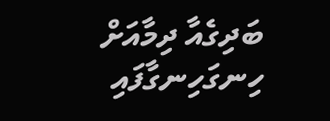ބަދިގެއާ ދިމާއަށް ހިނގަހިނގާފައި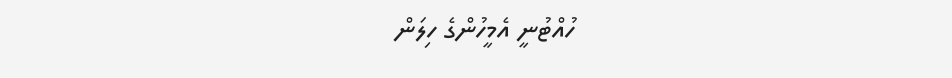ހުއްޓުނީ އެމީހުންގެ ހިލަން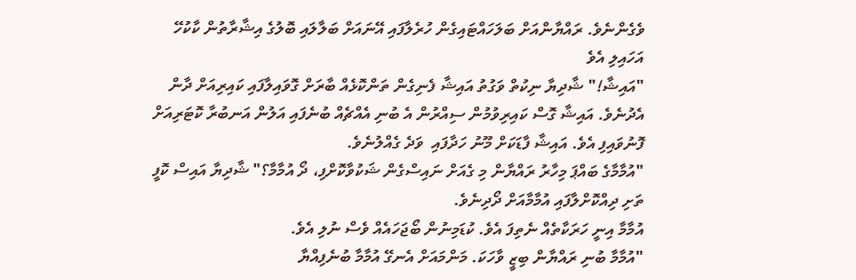ވެގެންނެވެ. ރައްޔާންއަށް ބަލަހައްޓައިގެން ހުރެލާފައި އޭނައަށް ބަލާލައި ބޮލުގެ އިޝާރާތުން ކާކުހޭ އަހައިލި އެވެ
"އައިޝާ!" ޝާދިޔާ ނިކުތް ވަގުތު އައިޝާ ފެނިގެން ތަންކޮޅެއް ބާރަށް ގޮވައިލާފައި ކައިރިއަށް ދާން އެދުނެވެ. އައިޝާ ގޮސް ކައިރިވުމުން ސިއްރުން އެ ބުނި އެއްޗެއް ބުނެފައި އަލުން އަނބުރާ ކޮޓަރިއަށް ފޮނުވައިފި އެވެ. އައިޝާ ފާޑަކަށް މޫނު ހަދާފައި  ވަދެ ގެއްލުނެވެ.
"އުމާމާގެ ބައްޕަ މިހާރު ރައްޔާން މި ގެއަށް ނައިސްގެން ޝަކުވާކޮށްފި، ދޯ އުމާމާ؟" ޝާދިޔާ އައިސް ކޮފީ ތަށި ދިއްކޮށްލާފައި އުމާމާއަށް ދޯދިނެވެ.
އުމާމާ އިނީ ހަރަކާތެއް ނެތިފަ އެވެ. ކުޑަމިނުން ބޯޖަހައެއް ވެސް ނުލި އެވެ.
"އުމާމާ ބުނި ރައްޔާން ބިޒީ ވާހަކަ. މަންމައަށް އެނގޭ އުމާމާ ބުނެފިއްޔާ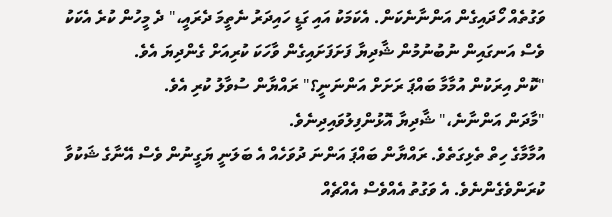ވަގުތެއް ހޯދައިގެން އަންނާނެކަން. އެކަމަކު އައި ގަޑީ ހައިދަރު ނެތީމަ ދެރައީ،" ދެ މީހުން ކުރެ އެކަކު ވެސް އަނގައިން ނުބުނުމުން ޝާދިޔާ ފަށަފަށައިގެން ވާހަކަ ކުރިއަށް ގެންދިޔަ އެވެ.
"ކޮން އިރަކުން އުމާމާ ބައްޕަ ރަށަށް އަންނަނީ؟" ރައްޔާން ސުވާލު ކުރި އެވެ.
"މާދަން އަންނާނެ،" ޝާދިޔާ އޮޅުންފިލުވައިދިނެވެ.
އުމާމާގެ ހިތް ތެޅިގަތެވެ. ރައްޔާން ބައްޕަ އަންނަ ދުވަހެއް އެ ބަލަނީ ޔަގީނުން ވެސް އޭނާގެ ޝަކުވާ ކުރަންވެގެންނެވެ. އެ ވަގުތު އެއްވެސް އެއްޗެއް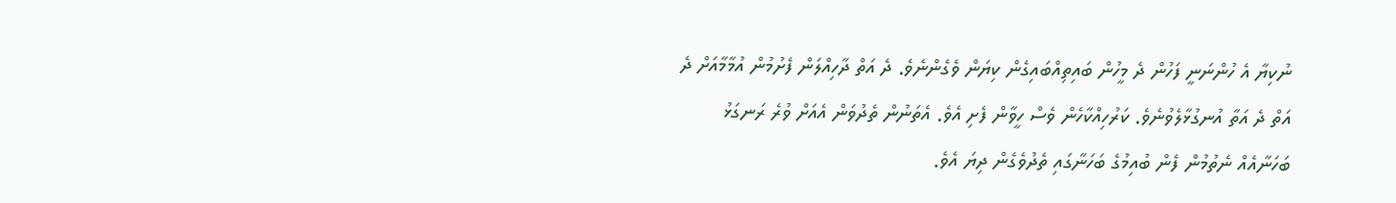ނުކިޔާ އެ ހުންނަނީ ފަހުން ދެ މީހުން ބައިތިއްބައިގެން ކިޔަން ވެގެންނެވެ. ދެ އަތް ދާހިއްލަން ފެށުމުން އުމާމާއަށް ދެ އަތް ދެ އަތާ އުނގުޅާލެވުނެވެ. ކަރުހިއްކާހެން ވެސް ހީވާން ފެށި އެވެ. އެތަނުން ތެދުވަން އެއަށް ވުރެ ރަނގަޅު ބަހަނާއެއް ނެތުމުން ފެން ބުއިމުގެ ބަހަނާގައި ތެދުވެގެން ދިޔަ އެވެ.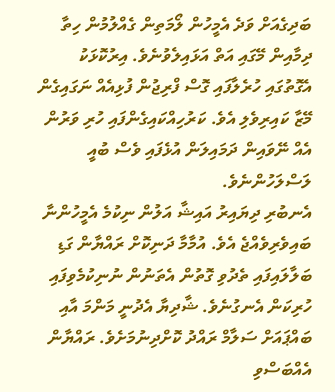ބަދިގެއަށް ވަދެ އެމީހުން ލޯމަތިން ގެއްލުމުން ހިތާ ދިމާއިން މޭގައި އަތް އަޅައިލެވުނެވެ. އިރުކޮޅަކު އެގޮތުގައި ހުރެލާފައި ގޮސް ފްރިޖުން ފުޅިއެއް ނަގައިގެން މޭޒާ ކައިރިވެލި އެވެ. ކަރުހިއްކައިގެންފައި ހުރި ވަރުން އެއް ނޭވައިން ދަމައިލަން އުޅެފައި ވެސް ބުއީ ލަސްލަހުންނެވެ.
އެނބުރި ދިޔައިރު އައިޝާ އަލުން ނިކުމެ އެމީހުންނާ ބައިވެރިވެއްޖެ އެވެ. އުމާމާ ދަނިކޮށް ރައްޔާން ގަޑި ބަލާލައިފައި ތެދުވި ގޮތުން އެތަނުން ނުނިކުމެވިފައި ހުރިކަން އެނގުނެވެ. ޝާދިޔާ އެދުނީ މަންމަ އާއި ބައްޕައަށް ސަލާމް ރައްދު ކޮށްދިނުމަށެވެ. ރައްޔާން އެއްބަސްވި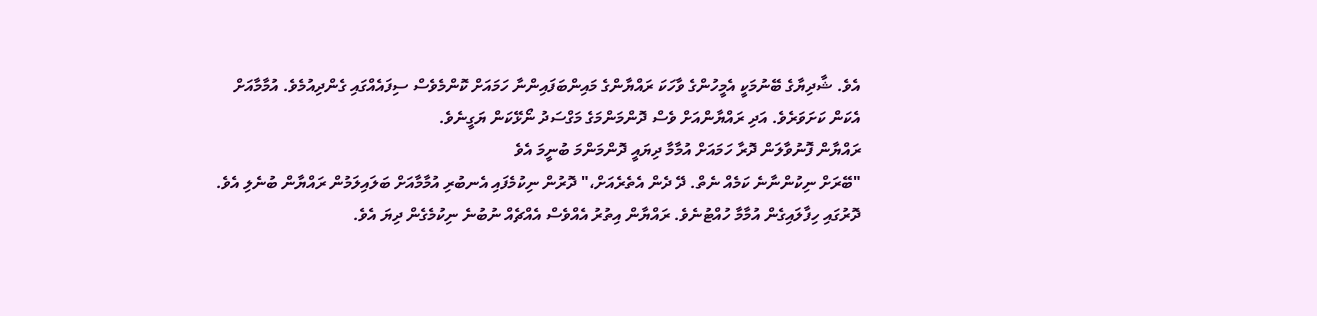އެވެ. ޝާދިޔާގެ ބޭނުމަކީ އެމީހުންގެ ވާހަކަ ރައްޔާންގެ މައިންބަފައިންނާ ހަމައަށް ކޮންމެވެސް ސިފައެއްގައި ގެންދިއުމެވެ. އުމާމާއަށް އެކަން ކަށަވަރެވެ. އަދި ރައްޔާންއަށް ވެސް ދޮންމަންމަގެ މަގްސަދު ނޯޅޭކަން ޔަގީނެވެ.
ރައްޔާން ފޮނުވާލަން ދޮރާ ހަމައަށް އުމާމާ ދިޔައީ ދޮންމަންމަ ބުނީމަ އެވެ
"ބޭރަށް ނިކުންނާނެ ކަމެއް ނެތް. ދޭ ދެން އެތެރެއަށް،" ދޮރުން ނިކުމެފައި އެނބުރި އުމާމާއަށް ބަލައިލަމުން ރައްޔާން ބުނެލި އެވެ.
ދޮރުގައި ހިފާލައިގެން އުމާމާ ހުއްޓުނެވެ. ރައްޔާން އިތުރު އެއްވެސް އެއްޗެއް ނުބުނެ ނިކުމެގެން ދިޔަ އެވެ.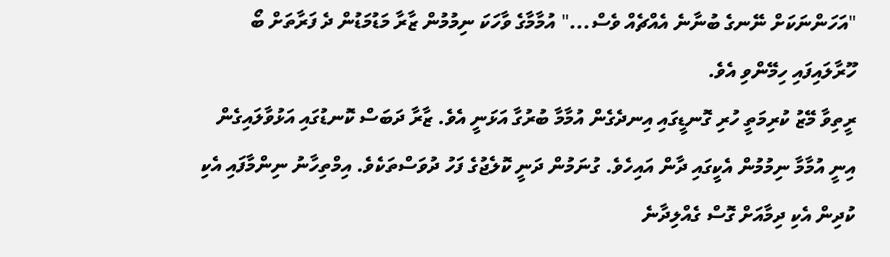"އަހަންނަކަށް ނޭނގެ ބުނާނެ އެއްޗެއް ވެސް..." އުމާމާގެ ވާހަކަ ނިމުމުން ޒާރާ މަޑުމަޑުން ދެ ފަރާތަށް ބޯ ހޫރާލައިފައި ހިމޭންވި އެވެ.
ރީތިވާ މޭޒު ކުރިމަތީ ހުރި ގޮނޑީގައި އިނދެގެން އުމާމާ ބުރުގާ އަޅަނީ އެވެ. ޒާރާ ދަބަސް ކޮނޑުގައި އަޅުވާލައިގެން އިނީ އުމާމާ ނިމުމުން އެކީގައި ދާން އައިހެވެ. ގުނަމުން ދަނީ ކޮލެޖުގެ ފަހު ދުވަސްތަކެވެ. އިމްތިހާނު ނިންމާފައި އެކި ކުދިން އެކި ދިމާއަށް ގޮސް ގެއްލިދާނެ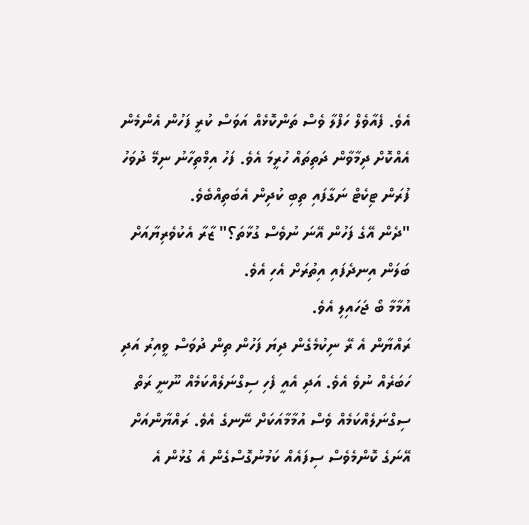އެވެ. ފެއާވެލް ހަފްލާ ވެސް ތަންކޮޅެއް އަވަސް ކުރީ ފަހުން އެންމެން އެއްކޮށް ދިމާވާން ދަތިތައް ހުރީމަ އެވެ. ފަހު އިމްތިހާނު ނިމޭ ދުވަހު ފުރަން ޓިކެޓް ނަގާފައި ތިބި ކުދިން އެބަތިއްބެވެ.
"ދެން އޭގެ ފަހުން އޭނަ ނުވެސް ގުޅާތަ؟" ޒާރާ އެކުވެރިޔާއަށް ބަލަން އިނދެފައި އިތުރަށް އެހި އެވެ.
އުމާމާ ބޯ ޖަހައިލި އެވެ.
ރައްޔާން އެ ރޭ ނިކުމެގެން ދިޔަ ފަހުން ތިން ދުވަސް ވީއިރު އަދި ހަބަރެއް ނުވެ އެވެ. އަދި އެއީ ފެހި ސިގްނަލެއްކަމެއް ނޫނީ ރަތް ސިގްނަލެއްކަމެއް ވެސް އުމާމާއަކަށް ނޭނގެ އެވެ. ރައްޔާންއަށް އޭނަގެ ކޮންމެވެސް ސިފައެއް ކަމުނުގޮސްގެން އެ ގުޅުން އެ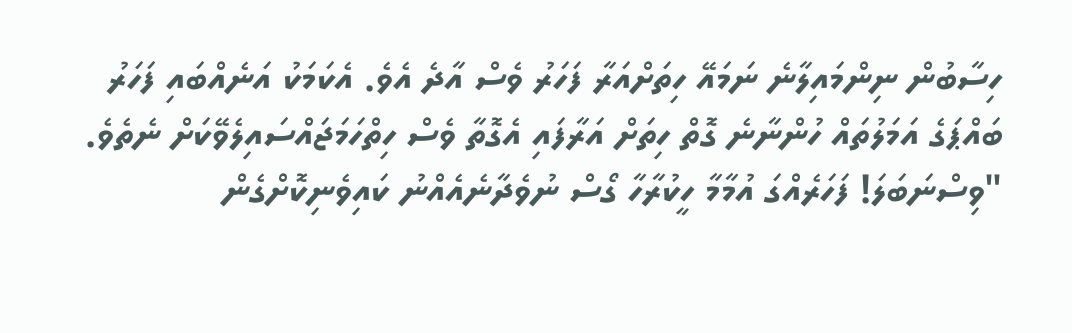ހިސާބުން ނިންމައިލާނެ ނަމައޭ ހިތަށްއަރާ ފަހަރު ވެސް އާދެ އެވެ. އެކަމަކު އަނެއްބައި ފަހަރު ބައްޕަގެ އަމަލުތައް ހުންނާނެ ގޮތް ހިތަށް އަރާފައި އެގޮތާ ވެސް ހިތްހަމަޖައްސައިލެވޭކަށް ނެތެވެ.
"ވިސްނަބަލަ! ފަހަރެއްގަ އުމާމާ ހީކުރާހާ ގޯސް ނުވެދާނެއެއްނު ކައިވެނިކޮށްގެން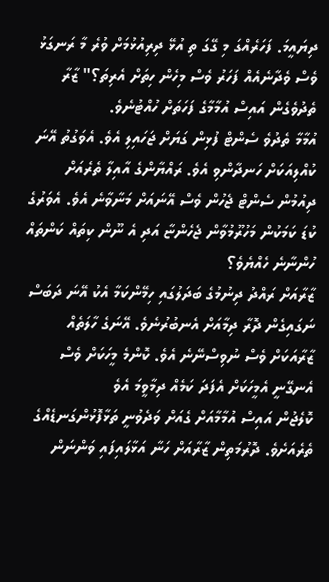ދިޔައީމަ. ފަހަރެއްގަ މި ގޭގަ ތި އުޅޭ ދިރިއުޅުމަށް ވުރެ މާ ރަނގަޅު ވެސް ވެދާނެއެއް ފަހަރު ވެސް މިހެން ހިތަށް އެރިތަ؟" ޒާރާ ތެދުވެގެން އައިސް އުމާމާގެ ފަހަތަށް ހުއްޓުނެވެ.
އުމާމާ ތެދުވެ ސެންޓް ފުޅިން ގަޔަށް ޖަހައިލި އެވެ. އެވަގުތު އޭނަ ކުއްލިއަކަށް ހަނދާންވި އެވެ. ރައްޔާންގެ އާއިލާ ތެރެއަށް ދިއުމުން ސެންޓް ޖެހުން ވެސް އޭނައަށް މަނާވާނެ އެވެ. އެވަރުގެ ކުޑަ ކަމަކުން މަހުރޫމުވާން ޖެހެންޏާ އަދި އެ ނޫން ކިތައް ކަންތައް ހުންނާނެ ހެއްޔެވެ؟
ޒާރާއަށް ރައްދު ދިނުމުގެ ބަދަލުގައި ހިމޭންކަމާ އެކު އޭނަ ދަބަސް ނަގައިގެން ދޮރާ ދިމާއަށް އެނބުރުނެވެ. އޭނަގެ ހާލަތެއް ޒާރާއަކަށް ވެސް ނުވިސްނޭނެ އެވެ. ކޮންމެ މީހަކަށް ވެސް އެނގޭނީ އެމީހަކަށް އެފަދަ ކަމެއް ދިމާވީމަ އެވެ
ކޮލެޖުން އައިސް އުމާމާއަށް ގެއަށް ވަދެވުނީ ތަޅާފޮޅުންގަނޑެއްގެ ތެރެއަށެވެ. ދޮރުމަތިން ޒާރާއަށް ހަނާ އަޅާލައިފައި ވަންނަން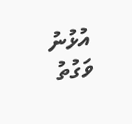އުޅުނު ވަގުތު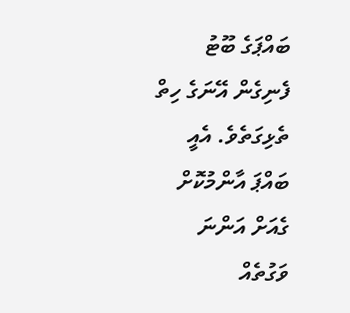ބައްޕަގެ ބޫޓު ފެނިގެން އޭނަގެ ހިތް ތެޅިގަތެވެ. އެއީ ބައްޕަ އާންމުކޮށް ގެއަށް އަންނަ ވަގުތެއް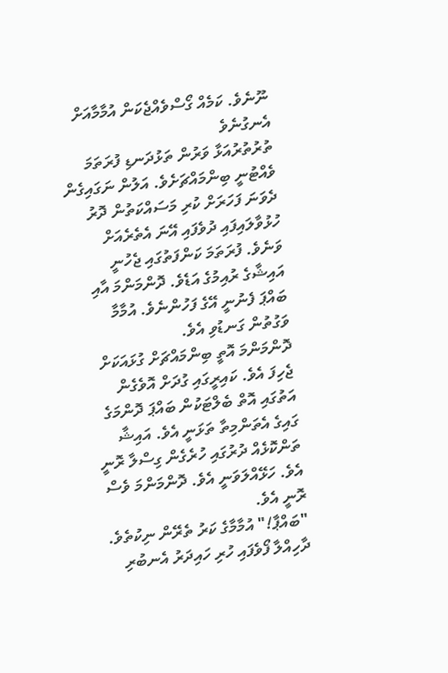ނޫނެވެ. ކަމެއް ގޯސްވެއްޖެކަން އުމާމާއަށް އެނގުނެވެ
ތުރުތުރުއަޅާ ވަރުން ތަޅުދަނޑި ފުރަތަމަ ވެއްޓުނީ ބިންމައްޗަށެވެ. އަލުން ނަގައިގެން ދެވަނަ ފަހަރަށް ކުރި މަސައްކަތުން ދޮރު ހުޅުވާލައިފައި ދުވެފައި އޭނަ އެތެރެއަށް ވަނެވެ. ފުރަތަމަ ކަންފަތުގައި ޖެހުނީ އައިޝާގެ ރުއިމުގެ އަޑެވެ. ދޮންމަންމަ އާއި ބައްޕަ ފެނުނީ އޭގެ ފަހުންނެވެ. އުމާމާ ވަގުތުން ގަނޑުވި އެވެ.
ދޮންމަންމަ އޮތީ ބިންމައްޗަށް ގުޅައަކަށް ޖެހިފަ އެވެ. ކައިރީގައި ގުދަށް އޮވެގެން އަތުގައި އޮތް ބެލްޓަކުން ބައްޕަ ދޮންމަގެ ގައިގެ އެތަންމިތާ ތަޅަނީ އެވެ. އައިޝާ ތަންކޮޅެއް ދުރުގައި ހުރެގެން ގިސްލާ ރޮނީ އެވެ. ހަޅޭއްލަވަނީ އެވެ. ދޮންމަންމަ ވެސް ރޮނީ އެވެ.
"ބައްޕާ!" އުމާމާގެ ކަރު ތެރޭން ނިކުތެވެ.
ދާހިއްލާ ފޯވެފައި ހުރި ހައިދަރު އެނބުރި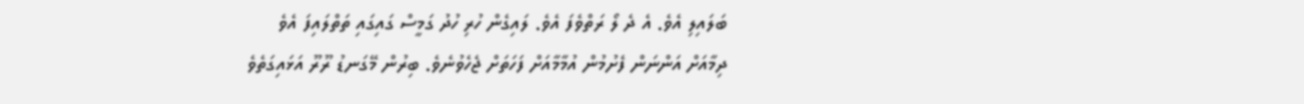ބަލައިލި އެވެ. އެ ދެ ލޯ ރަތްވެފަ އެވެ. ލައިގެން ހުރި ހުދު ގަމީސް ގައިގައި ތަތްލައިފަ އެވެ
ދިމާއަށް އަންނަން ފެށުމުން އުމާމާއަށް ފަހަތަށް ޖެހެވުނެވެ. ބިރުން މޭގަނޑު ރޫރޫ އަޅައިގަތެވެ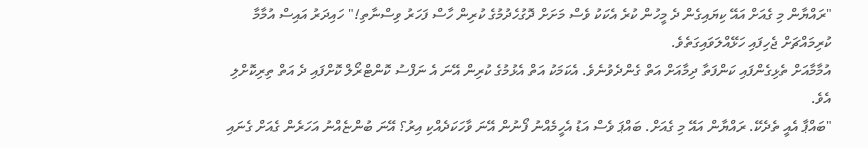"ރައްޔާން މި ގެއަށް އައޭ ކިޔައިގެން ދެ މީހުން ކުރެ އެކަކު ވެސް މަށަށް ދޮގުހެދުމުގެ ކުރިން ހާސް ފަހަރު ވިސްނާތި!" ހައިދަރު އައިސް އުމާމާ ކުރިމައްޗަށް ޖެހިފައި ހަޅޭއްލަވައިގަތެވެ.
އުމާމާއަށް ތެޅިގެންފައި ކަންފަތާ ދިމާއަށް އަތް ގެންދެވުނެވެ. އެކަމަކު އަތް އެޅުމުގެ ކުރިން އޭނަ އެ ނަފްސު ކޮންޓްރޯލް ކޮށްފައި ދެ އަތް ތިރިކޮށްލި އެވެ.
"ބައްޕާ އެއީ ތެދެކޭ. ރައްޔާން އައޭ މި ގެއަށް. ބައްޕަ ވެސް އަޑު އެހީމެއްނު ފޯނުން އޭނަ ވާހަކަދެއްކި އިރު؟ އޭނަ ބުންޏެއްނު އަހަރެން ގެއަށް ގެނައި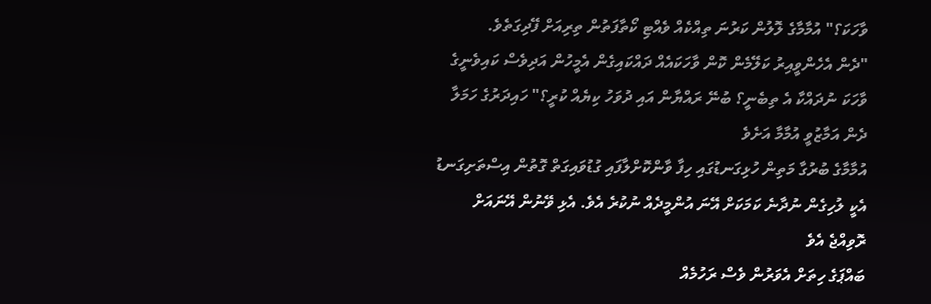ވާހަކަ؟" އުމާމާގެ ލޮލުން ކަރުނަ ތިއްކެއް ވެއްޓި ކޯތާފަތުން ތިރިއަށް ފޭދިގަތެވެ.
"ދެން އެހެންވީއިރު ކަލޭމެން ކޮން ވާހަކައެއް ދައްކައިގެން އެމީހުން އަދިވެސް ކައިވެނީގެ ވާހަކަ ނުދައްކާ އެ ތިބެނީ؟ ބުނޭ ރައްޔާން އައި ދުވަހު ކިޔެއް ކުރީ؟" ހައިދަރުގެ ހަމަލާ ދެން އަމާޒުވީ އުމާމާ އަށެވެ
އުމާމާގެ ބުރުގާ މަތިން ހުޅިގަނޑުގައި ހިފާ ވާންކޮށްލާފައި ގުޑުވައިގަތް ގޮތުން އިސްތަށިގަނޑު އެކީ ލުހިގެން ނުދާނެ ކަމަކަށް އޭނަ އުންމީދެއް ނުކުރެ އެވެ. އެޅި ވޭނުން އޭނައަށް ރޮވިއްޖެ އެވެ
ބައްޕަގެ ހިތަށް އެވަރުން ވެސް ރަހުމެއް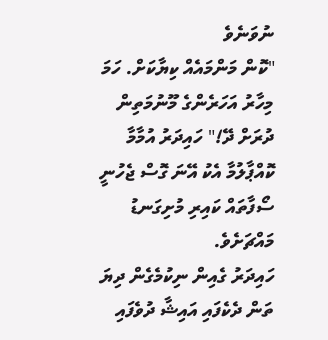ނުވަނެވެ
"ކޮން މަންމައެއް ކިޔާކަށް. ހަމަ މިހާރު އަހަރެންގެ މޫނުމަތިން ދުރަށް ދޭ!" ހައިދަރު އުމާމާ ކޮއްޕާލުމާ އެކު އޭނަ ގޮސް ޖެހުނީ ސޯފާތައް ކައިރި މުށިގަނޑު މައްޗަށެވެ.
ހައިދަރު ގެއިން ނިކުމެގެން ދިޔަ ތަން ދެކެފައި އައިޝާ ދުވެފައި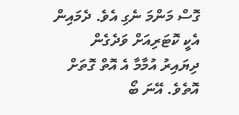ގޮސް މަންމަ ނެގި އެވެ. ދެމައިން އެކީ ކޮޓަރިއަށް ވަދެގެން ދިޔައިރު އުމާމާ އެ އޮތް ގޮތަށް އޮތެވެ. އޭނަ ބޯ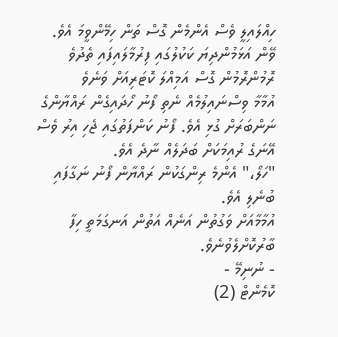ހިއްލައިލީ ވެސް އެންމެން ގޮސް ތަން ހިމޭންވީމަ އެވެ. ވޭން އަޅަމުންދިޔަ ކަކުލުގައި ފިރުމާލައިފައި ތެދުވެ ރޮމުންރޮމުން ގޮސް އަމިއްލަ ކޮޓަރިއަށް ވަނެވެ
އުމާމާ ވިސްނައިލުމެއް ނެތި ފޯނު ހޯދައިގެން ރައްޔާންގެ ނަންބަރަށް ގުޅި އެވެ. ފޯނު ކަންފަތުގައި ޖެހި އިރު ވެސް އޭނަގެ ރުއިމަކަށް ބަދަލެއް ނާދެ އެވެ.
"ހަލޯ،" އެންމެ ރިންގަކުން ރައްޔާން ފޯނު ނަގާފައި ބުނެލި އެވެ.
އުމާމާއަށް ވަގުތުން އަނެއް އަތުން އަނގަމަތީ ހިފާ ބާރުކޮށްލެވުނެވެ.
- ނުނިމޭ -
ކޮމެންޓް (2)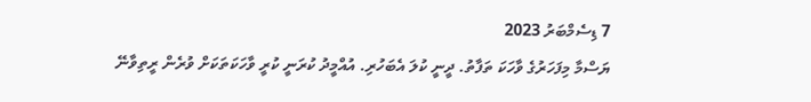7 ޑިސެމްބަރު 2023
ޔަސްމާ މިފަހަރުގެ ވާހަކަ ތަފާތު. ދީނީ ކުލަ އެބަހުރި. އުއްމީދު ކުރަނީ ކުރީ ވާހަކަތަކަށް ވުރެން ރީތިވާނޭ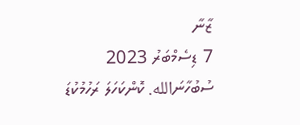ޒާނާ
7 ޑިސެމްބަރު 2023
ސުބުހާނަالله. ކޮންކަހަލަ ރަހުމުކުޑަ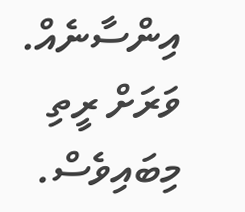އިންސާނެއް. ވަރަށް ރީތި މިބައިވެސް.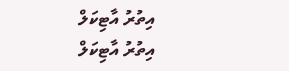އިތުރު އާޓިކަލް
އިތުރު އާޓިކަލް